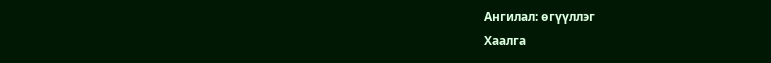Ангилал: өгүүллэг
Хаалга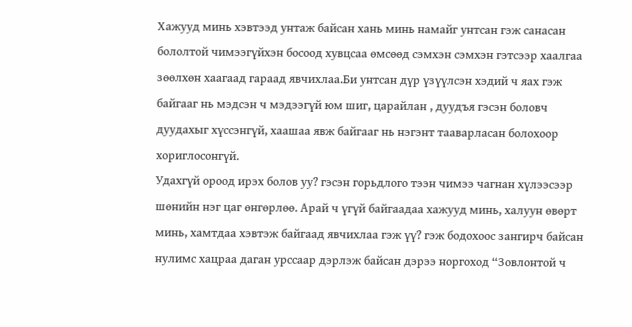Хажууд минь хэвтээд унтаж байсан хань минь намайг унтсан гэж санасан бололтой чимээгүйхэн босоод хувцсаа өмсөөд сэмхэн сэмхэн гэтсээр хаалгаа зөөлхөн хаагаад гараад явчихлаа.Би унтсан дүр үзүүлсэн хэдий ч яах гэж байгааг нь мэдсэн ч мэдээгүй юм шиг, царайлан , дуудъя гэсэн боловч дуудахыг хүссэнгүй, хаашаа явж байгааг нь нэгэнт тааварласан болохоор хориглосонгүй.
Удахгүй ороод ирэх болов уу? гэсэн горьдлого тээн чимээ чагнан хүлээсээр шөнийн нэг цаг өнгөрлөө. Арай ч үгүй байгаадаа хажууд минь, халуун өвөрт минь, хамтдаа хэвтэж байгаад явчихлаа гэж үү? гэж бодохоос зангирч байсан нулимс хацраа даган урссаар дэрлэж байсан дэрээ норгоход “Зовлонтой ч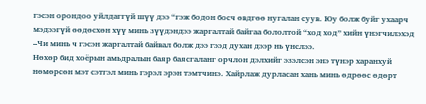гэсэн орондоо уйлдаггүй шүү дээ “гэж бодон босч өвдгөө нугалан суув. Юу болж буйг ухаарч мэдээгүй өөдөсхөн хүү минь зүүдэндээ жаргалтай байгаа бололтой “ход ход” хийн үнэгчилэхэд –Чи минь ч гэсэн жаргалтай байвал болж дээ гээд духан дээр нь үнслээ.
Нөхөр бид хоёрын амьдралын баяр баясгаланг орчлон дэлхийг эзэлсэн энэ түнэр харанхуй нөмөрсөн мэт сэтгэл минь гэрэл эрэн тэмтчинэ. Хайрлаж дурласан хань минь өдрөөс өдөрт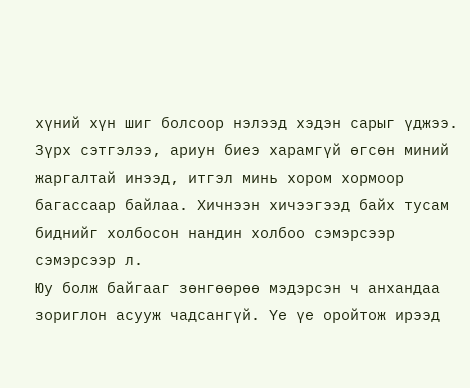хүний хүн шиг болсоор нэлээд хэдэн сарыг үджээ. Зүрх сэтгэлээ, ариун биеэ харамгүй өгсөн миний жаргалтай инээд, итгэл минь хором хормоор багассаар байлаа. Хичнээн хичээгээд байх тусам биднийг холбосон нандин холбоо сэмэрсээр сэмэрсээр л.
Юу болж байгааг зөнгөөрөө мэдэрсэн ч анхандаа зориглон асууж чадсангүй. Үе үе оройтож ирээд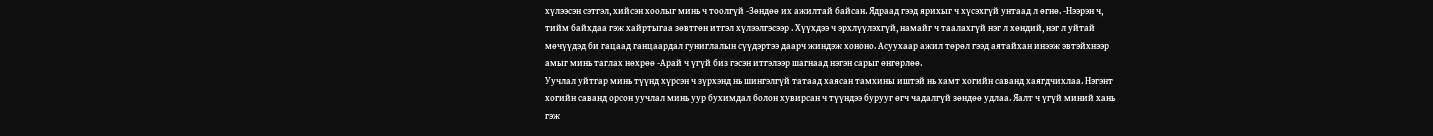хүлээсэн сэтгэл, хийсэн хоолыг минь ч тоолгүй -Зөндөө их ажилтай байсан. Ядраад гээд ярихыг ч хүсэхгүй унтаад л өгнө. -Нээрэн ч, тийм байхдаа гэж хайртыгаа зөвтгөн итгэл хүлээлгэсээр . Хүүхдээ ч эрхлүүлэхгүй, намайг ч таалахгүй нэг л хөндий, нэг л уйтай мөчүүдэд би гацаад ганцаардал гуниглалын сүүдэртээ даарч жиндэж хононо. Асуухаар ажил төрөл гээд аятайхан инээж эвтэйхнээр амыг минь таглах нөхрөө -Арай ч үгүй биз гэсэн итгэлээр шагнаад нэгэн сарыг өнгөрлөө.
Уучлал уйтгар минь түүнд хүрсэн ч зүрхэнд нь шингэлгүй татаад хаясан тамхины иштэй нь хамт хогийн саванд хаягдчихлаа. Нэгэнт хогийн саванд орсон уучлал минь уур бухимдал болон хувирсан ч түүндээ бурууг өгч чадалгүй зөндөө удлаа. Яалт ч үгүй миний хань гэж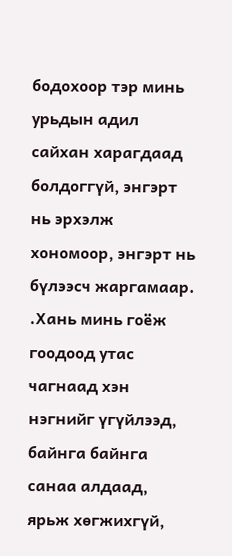бодохоор тэр минь урьдын адил сайхан харагдаад болдоггүй, энгэрт нь эрхэлж хономоор, энгэрт нь бүлээсч жаргамаар.
.Хань минь гоёж гоодоод утас чагнаад хэн нэгнийг үгүйлээд, байнга байнга санаа алдаад, ярьж хөгжихгүй,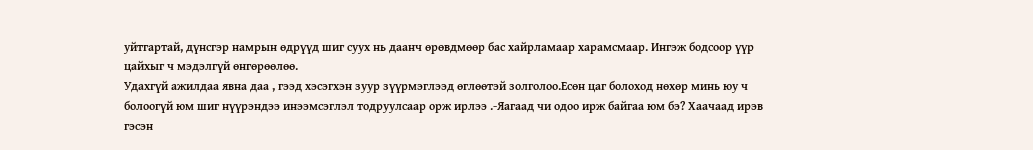уйтгартай, дүнсгэр намрын өдрүүд шиг суух нь даанч өрөвдмөөр бас хайрламаар харамсмаар. Ингэж бодсоор үүр цайхыг ч мэдэлгүй өнгөрөөлөө.
Удахгүй ажилдаа явна даа , гээд хэсэгхэн зуур зүүрмэглээд өглөөтэй золголоо.Есөн цаг болоход нөхөр минь юу ч болоогүй юм шиг нүүрэндээ инээмсэглэл тодруулсаар орж ирлээ .-Яагаад чи одоо ирж байгаа юм бэ? Хаачаад ирэв гэсэн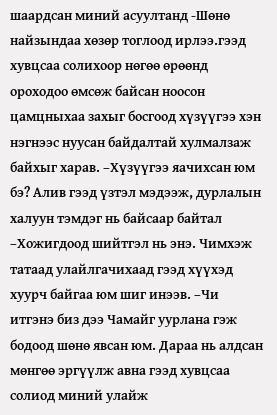шаардсан миний асуултанд -Шөнө найзындаа хөзөр тоглоод ирлээ.гээд хувцсаа солихоор нөгөө өрөөнд ороходоо өмсөж байсан ноосон цамцныхаа захыг босгоод хүзүүгээ хэн нэгнээс нуусан байдалтай хулмалзаж байхыг харав. –Хүзүүгээ яачихсан юм бэ? Алив гээд үзтэл мэдээж, дурлалын халуун тэмдэг нь байсаар байтал –Хожигдоод шийтгэл нь энэ. Чимхэж татаад улайлгачихаад гээд хүүхэд хуурч байгаа юм шиг инээв. –Чи итгэнэ биз дээ Чамайг уурлана гэж бодоод шөнө явсан юм. Дараа нь алдсан мөнгөө эргүүлж авна гээд хувцсаа солиод миний улайж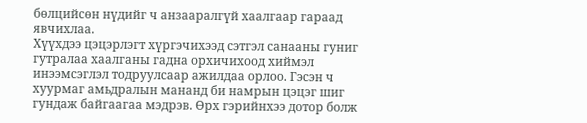бөлцийсөн нүдийг ч анзааралгүй хаалгаар гараад явчихлаа.
Хүүхдээ цэцэрлэгт хүргэчихээд сэтгэл санааны гуниг гутралаа хаалганы гадна орхичихоод хиймэл инээмсэглэл тодруулсаар ажилдаа орлоо. Гэсэн ч хуурмаг амьдралын мананд би намрын цэцэг шиг гундаж байгаагаа мэдрэв. Өрх гэрийнхээ дотор болж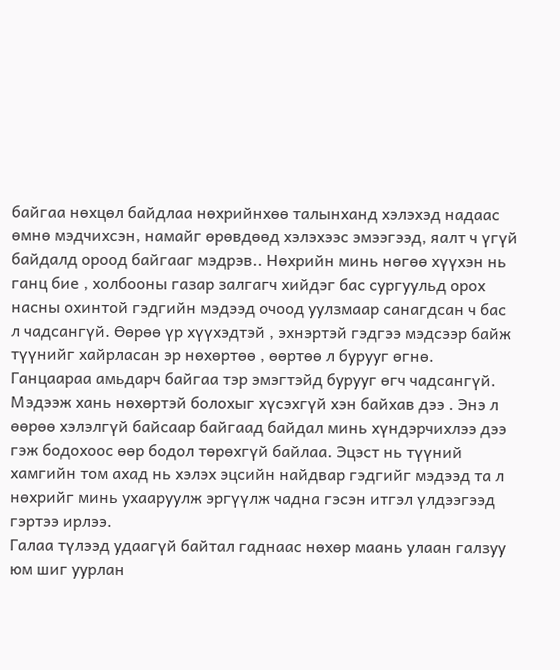байгаа нөхцөл байдлаа нөхрийнхөө талынханд хэлэхэд надаас өмнө мэдчихсэн, намайг өрөвдөөд хэлэхээс эмээгээд, яалт ч үгүй байдалд ороод байгааг мэдрэв.. Нөхрийн минь нөгөө хүүхэн нь ганц бие , холбооны газар залгагч хийдэг бас сургуульд орох насны охинтой гэдгийн мэдээд очоод уулзмаар санагдсан ч бас л чадсангүй. Өөрөө үр хүүхэдтэй , эхнэртэй гэдгээ мэдсээр байж түүнийг хайрласан эр нөхөртөө , өөртөө л бурууг өгнө. Ганцаараа амьдарч байгаа тэр эмэгтэйд бурууг өгч чадсангүй. Мэдээж хань нөхөртэй болохыг хүсэхгүй хэн байхав дээ . Энэ л өөрөө хэлэлгүй байсаар байгаад байдал минь хүндэрчихлээ дээ гэж бодохоос өөр бодол төрөхгүй байлаа. Эцэст нь түүний хамгийн том ахад нь хэлэх эцсийн найдвар гэдгийг мэдээд та л нөхрийг минь ухааруулж эргүүлж чадна гэсэн итгэл үлдээгээд гэртээ ирлээ.
Галаа түлээд удаагүй байтал гаднаас нөхөр маань улаан галзуу юм шиг уурлан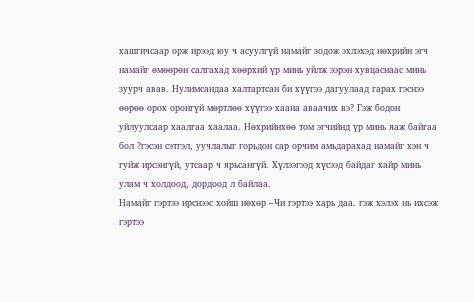хашгичсаар орж ирээд юу ч асуулгүй намайг зодож эхлэхэд нөхрийн эгч намайг өмөөрөн салгахад хөөрхий үр минь уйлж ээрэн хувцаснаас минь зуурч авав. Нулимсандаа халтартсан би хүүгээ дагуулаад гарах гэснээ өөрөө орох оронгүй мөртлөө хүүгээ хаана аваачих вэ? Гэж бодон уйлуулсаар хаалгаа хаалаа. Нөхрийнхөө том эгчийнд үр минь яаж байгаа бол ?гэсэн сэтгэл, уучлалыг горьдон сар орчим амьдарахад намайг хэн ч гуйж ирсэнгүй, утсаар ч ярьсангүй. Хүлээгээд хүсээд байдаг хайр минь улам ч холдоод, дордоод л байлаа.
Намайг гэртээ ирснээс хойш нөхөр –Чи гэртээ харь даа. гэж хэлэх нь ихсэж гэртээ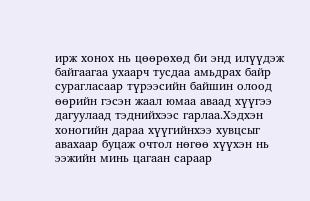ирж хонох нь цөөрөхөд би энд илүүдэж байгаагаа ухаарч тусдаа амьдрах байр сурагласаар түрээсийн байшин олоод өөрийн гэсэн жаал юмаа аваад хүүгээ дагуулаад тэднийхээс гарлаа.Хэдхэн хоногийн дараа хүүгийнхээ хувцсыг авахаар буцаж очтол нөгөө хүүхэн нь ээжийн минь цагаан сараар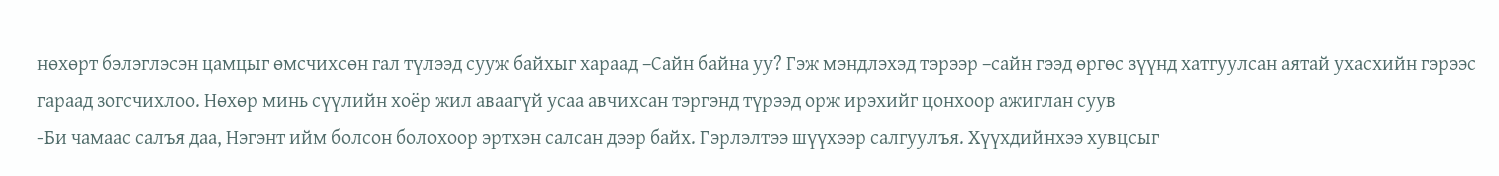нөхөрт бэлэглэсэн цамцыг өмсчихсөн гал түлээд сууж байхыг хараад –Сайн байна уу? Гэж мэндлэхэд тэрээр –сайн гээд өргөс зүүнд хатгуулсан аятай ухасхийн гэрээс гараад зогсчихлоо. Нөхөр минь сүүлийн хоёр жил аваагүй усаа авчихсан тэргэнд түрээд орж ирэхийг цонхоор ажиглан суув
-Би чамаас салъя даа, Нэгэнт ийм болсон болохоор эртхэн салсан дээр байх. Гэрлэлтээ шүүхээр салгуулъя. Хүүхдийнхээ хувцсыг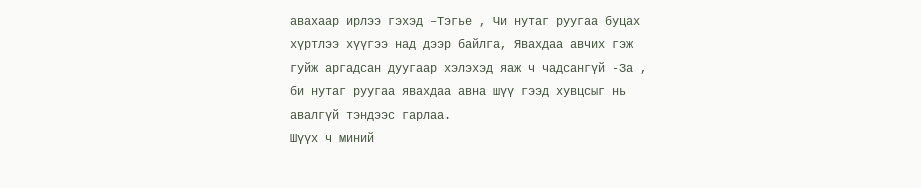авахаар ирлээ гэхэд –Тэгье , Чи нутаг руугаа буцах хүртлээ хүүгээ над дээр байлга, Явахдаа авчих гэж гуйж аргадсан дуугаар хэлэхэд яаж ч чадсангүй -За , би нутаг руугаа явахдаа авна шүү гээд хувцсыг нь авалгүй тэндээс гарлаа.
Шүүх ч миний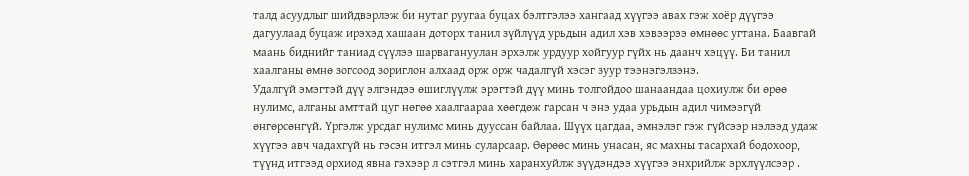талд асуудлыг шийдвэрлэж би нутаг руугаа буцах бэлтгэлээ хангаад хүүгээ авах гэж хоёр дүүгээ дагуулаад буцаж ирэхэд хашаан доторх танил зүйлүүд урьдын адил хэв хэвээрээ өмнөөс угтана. Баавгай маань биднийг таниад сүүлээ шарвагануулан эрхэлж урдуур хойгуур гүйх нь даанч хэцүү. Би танил хаалганы өмнө зогсоод зориглон алхаад орж орж чадалгүй хэсэг зуур тээнэгэлзэнэ.
Удалгүй эмэгтэй дүү элгэндээ өшиглүүлж эрэгтэй дүү минь толгойдоо шанаандаа цохиулж би өрөө нулимс, алганы амттай цуг нөгөө хаалгаараа хөөгдөж гарсан ч энэ удаа урьдын адил чимээгүй өнгөрсөнгүй. Үргэлж урсдаг нулимс минь дууссан байлаа. Шүүх цагдаа, эмнэлэг гэж гүйсээр нэлээд удаж хүүгээ авч чадахгүй нь гэсэн итгэл минь суларсаар. Өөрөөс минь унасан, яс махны тасархай бодохоор, түүнд итгээд орхиод явна гэхээр л сэтгэл минь харанхуйлж зүүдэндээ хүүгээ энхрийлж эрхлүүлсээр .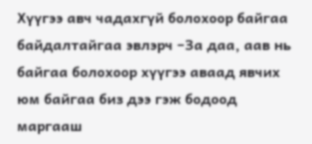Хүүгээ авч чадахгүй болохоор байгаа байдалтайгаа эвлэрч –За даа, аав нь байгаа болохоор хүүгээ аваад явчих юм байгаа биз дээ гэж бодоод маргааш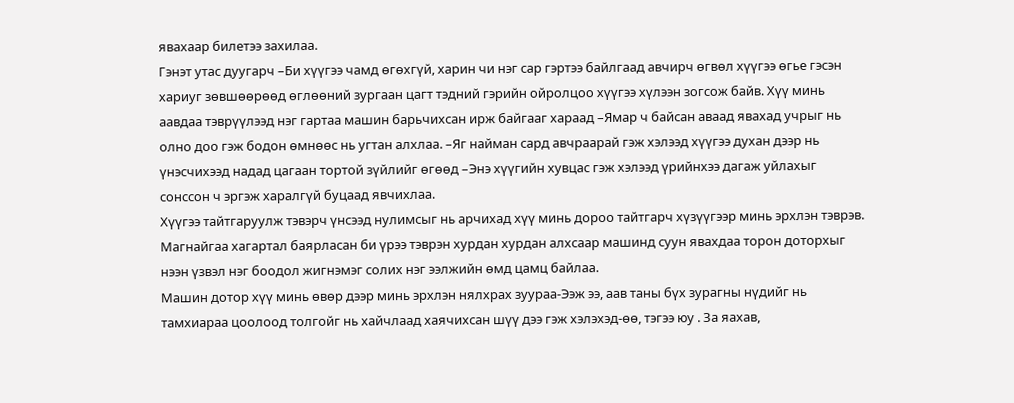явахаар билетээ захилаа.
Гэнэт утас дуугарч –Би хүүгээ чамд өгөхгүй, харин чи нэг сар гэртээ байлгаад авчирч өгвөл хүүгээ өгье гэсэн хариуг зөвшөөрөөд өглөөний зургаан цагт тэдний гэрийн ойролцоо хүүгээ хүлээн зогсож байв. Хүү минь аавдаа тэврүүлээд нэг гартаа машин барьчихсан ирж байгааг хараад –Ямар ч байсан аваад явахад учрыг нь олно доо гэж бодон өмнөөс нь угтан алхлаа. –Яг найман сард авчраарай гэж хэлээд хүүгээ духан дээр нь үнэсчихээд надад цагаан тортой зүйлийг өгөөд –Энэ хүүгийн хувцас гэж хэлээд үрийнхээ дагаж уйлахыг сонссон ч эргэж харалгүй буцаад явчихлаа.
Хүүгээ тайтгаруулж тэвэрч үнсээд нулимсыг нь арчихад хүү минь дороо тайтгарч хүзүүгээр минь эрхлэн тэврэв. Магнайгаа хагартал баярласан би үрээ тэврэн хурдан хурдан алхсаар машинд суун явахдаа торон доторхыг нээн үзвэл нэг боодол жигнэмэг солих нэг ээлжийн өмд цамц байлаа.
Машин дотор хүү минь өвөр дээр минь эрхлэн нялхрах зуураа-Ээж ээ, аав таны бүх зурагны нүдийг нь тамхиараа цоолоод толгойг нь хайчлаад хаячихсан шүү дээ гэж хэлэхэд-өө, тэгээ юу . За яахав,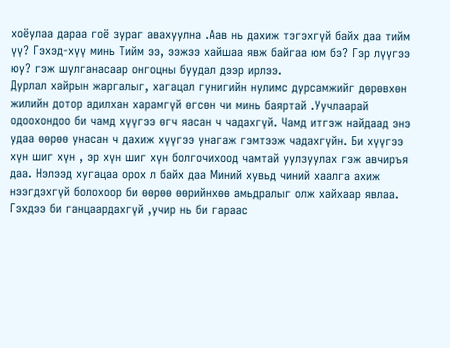хоёулаа дараа гоё зураг авахуулна .Аав нь дахиж тэгэхгүй байх даа тийм үү? Гэхэд-хүү минь Тийм ээ, ээжээ хайшаа явж байгаа юм бэ? Гэр лүүгээ юу? гэж шулганасаар онгоцны буудал дээр ирлээ.
Дурлал хайрын жаргалыг, хагацал гунигийн нулимс дурсамжийг дөрөвхөн жилийн дотор адилхан харамгүй өгсөн чи минь баяртай .Уучлаарай одоохондоо би чамд хүүгээ өгч яасан ч чадахгүй. Чамд итгэж найдаад энэ удаа өөрөө унасан ч дахиж хүүгээ унагаж гэмтээж чадахгүйн. Би хүүгээ хүн шиг хүн , эр хүн шиг хүн болгочихоод чамтай уулзуулах гэж авчиръя даа. Нэлээд хугацаа орох л байх даа Миний хувьд чиний хаалга ахиж нээгдэхгүй болохоор би өөрөө өөрийнхөө амьдралыг олж хайхаар явлаа. Гэхдээ би ганцаардахгүй ,учир нь би гараас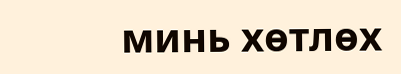минь хөтлөх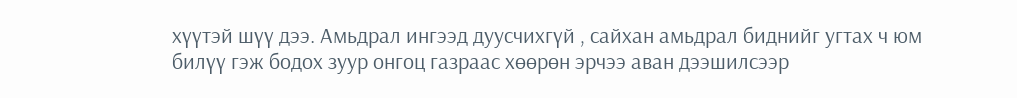хүүтэй шүү дээ. Амьдрал ингээд дуусчихгүй , сайхан амьдрал биднийг угтах ч юм билүү гэж бодох зуур онгоц газраас хөөрөн эрчээ аван дээшилсээр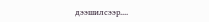дээшилсээр....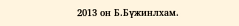2013 он Б.Бүжинлхам.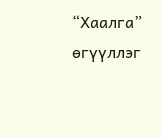“Хаалга” өгүүллэг